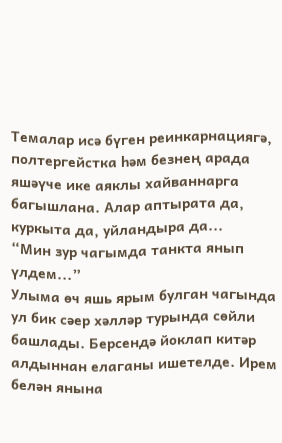Темалар исә бүген реинкарнациягә, полтергейстка һәм безнең арада яшәүче ике аяклы хайваннарга багышлана. Алар аптырата да, куркыта да, уйландыра да...
“Мин зур чагымда танкта янып үлдем...”
Улыма өч яшь ярым булган чагында ул бик сәер хәлләр турында сөйли башлады. Берсендә йоклап китәр алдыннан елаганы ишетелде. Ирем белән янына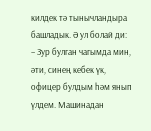килдек тә тынычландыра башладык. Ә ул болай ди:
– Зур булган чагымда мин, әти, синең кебек үк, офицер булдым һәм янып үлдем. Машинадан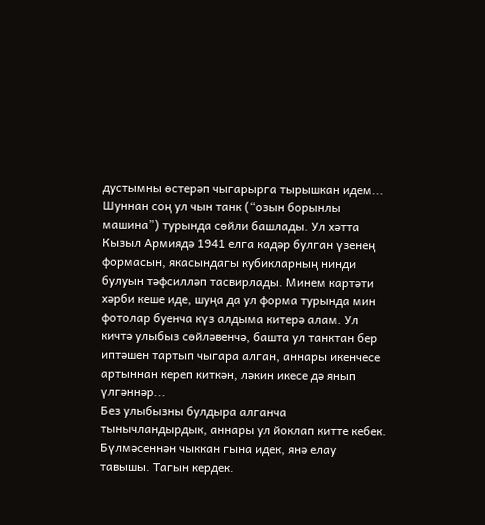дустымны өстерәп чыгарырга тырышкан идем...
Шуннан соң ул чын танк (“озын борынлы машина”) турында сөйли башлады. Ул хәтта Кызыл Армиядә 1941 елга кадәр булган үзенең формасын, якасындагы кубикларның нинди булуын тәфсилләп тасвирлады. Минем картәти хәрби кеше иде, шуңа да ул форма турында мин фотолар буенча күз алдыма китерә алам. Ул кичтә улыбыз сөйләвенчә, башта ул танктан бер иптәшен тартып чыгара алган, аннары икенчесе артыннан кереп киткән, ләкин икесе дә янып үлгәннәр...
Без улыбызны булдыра алганча тынычландырдык, аннары ул йоклап китте кебек. Бүлмәсеннән чыккан гына идек, янә елау тавышы. Тагын кердек.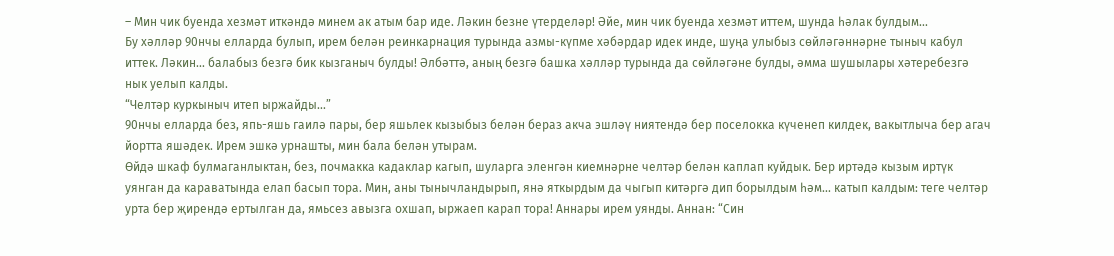– Мин чик буенда хезмәт иткәндә минем ак атым бар иде. Ләкин безне үтерделәр! Әйе, мин чик буенда хезмәт иттем, шунда һәлак булдым...
Бу хәлләр 90нчы елларда булып, ирем белән реинкарнация турында азмы-күпме хәбәрдар идек инде, шуңа улыбыз сөйләгәннәрне тыныч кабул иттек. Ләкин... балабыз безгә бик кызганыч булды! Әлбәттә, аның безгә башка хәлләр турында да сөйләгәне булды, әмма шушылары хәтеребезгә нык уелып калды.
“Челтәр куркыныч итеп ыржайды...”
90нчы елларда без, япь-яшь гаилә пары, бер яшьлек кызыбыз белән бераз акча эшләү ниятендә бер поселокка күченеп килдек, вакытлыча бер агач йортта яшәдек. Ирем эшкә урнашты, мин бала белән утырам.
Өйдә шкаф булмаганлыктан, без, почмакка кадаклар кагып, шуларга эленгән киемнәрне челтәр белән каплап куйдык. Бер иртәдә кызым иртүк уянган да караватында елап басып тора. Мин, аны тынычландырып, янә яткырдым да чыгып китәргә дип борылдым һәм... катып калдым: теге челтәр урта бер җирендә ертылган да, ямьсез авызга охшап, ыржаеп карап тора! Аннары ирем уянды. Аннан: “Син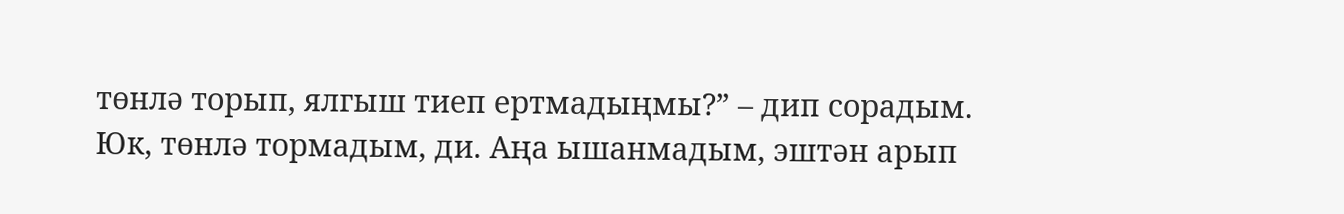төнлә торып, ялгыш тиеп ертмадыңмы?” – дип сорадым. Юк, төнлә тормадым, ди. Аңа ышанмадым, эштән арып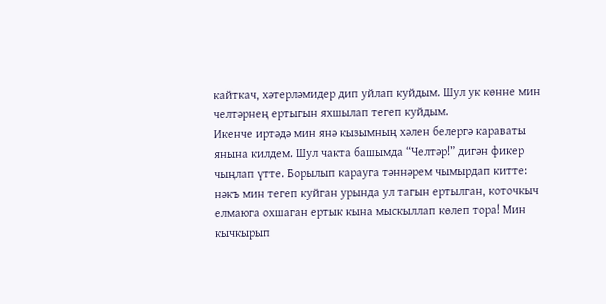кайткач, хәтерләмидер дип уйлап куйдым. Шул ук көнне мин челтәрнең ертыгын яхшылап тегеп куйдым.
Икенче иртәдә мин янә кызымның хәлен белергә караваты янына килдем. Шул чакта башымда “Челтәр!” дигән фикер чыңлап үтте. Борылып карауга тәннәрем чымырдап китте: нәкъ мин тегеп куйган урында ул тагын ертылган, коточкыч елмаюга охшаган ертык кына мыскыллап көлеп тора! Мин кычкырып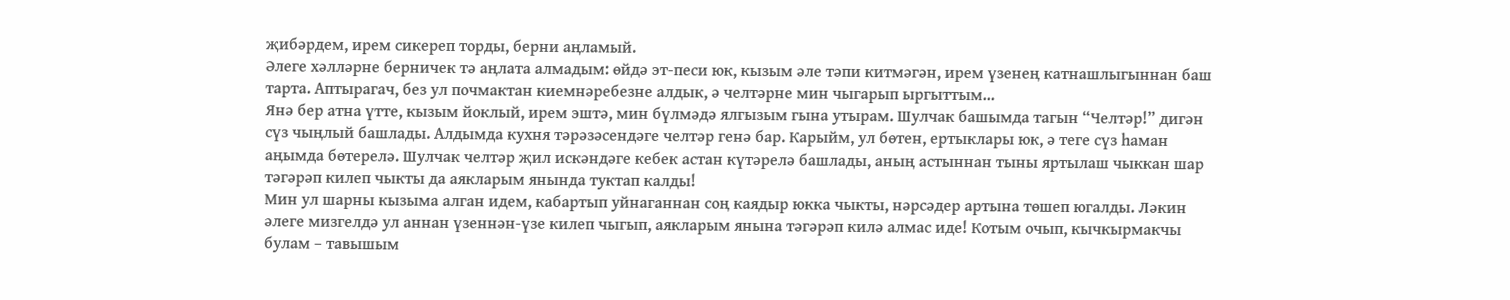җибәрдем, ирем сикереп торды, берни аңламый.
Әлеге хәлләрне берничек тә аңлата алмадым: өйдә эт-песи юк, кызым әле тәпи китмәгән, ирем үзенең катнашлыгыннан баш тарта. Аптырагач, без ул почмактан киемнәребезне алдык, ә челтәрне мин чыгарып ыргыттым...
Янә бер атна үтте, кызым йоклый, ирем эштә, мин бүлмәдә ялгызым гына утырам. Шулчак башымда тагын “Челтәр!” дигән сүз чыңлый башлады. Алдымда кухня тәрәзәсендәге челтәр генә бар. Карыйм, ул бөтен, ертыклары юк, ә теге сүз һаман аңымда бөтерелә. Шулчак челтәр җил искәндәге кебек астан күтәрелә башлады, аның астыннан тыны яртылаш чыккан шар тәгәрәп килеп чыкты да аякларым янында туктап калды!
Мин ул шарны кызыма алган идем, кабартып уйнаганнан соң каядыр юкка чыкты, нәрсәдер артына төшеп югалды. Ләкин әлеге мизгелдә ул аннан үзеннән-үзе килеп чыгып, аякларым янына тәгәрәп килә алмас иде! Котым очып, кычкырмакчы булам – тавышым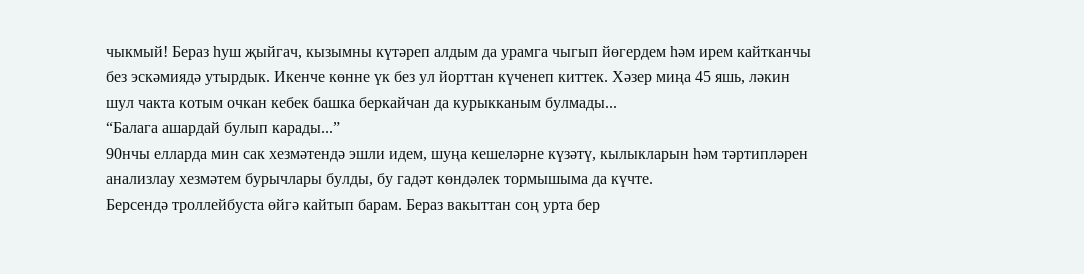чыкмый! Бераз һуш җыйгач, кызымны күтәреп алдым да урамга чыгып йөгердем һәм ирем кайтканчы без эскәмиядә утырдык. Икенче көнне үк без ул йорттан күченеп киттек. Хәзер миңа 45 яшь, ләкин шул чакта котым очкан кебек башка беркайчан да курыкканым булмады...
“Балага ашардай булып карады...”
90нчы елларда мин сак хезмәтендә эшли идем, шуңа кешеләрне күзәтү, кылыкларын һәм тәртипләрен анализлау хезмәтем бурычлары булды, бу гадәт көндәлек тормышыма да күчте.
Берсендә троллейбуста өйгә кайтып барам. Бераз вакыттан соң урта бер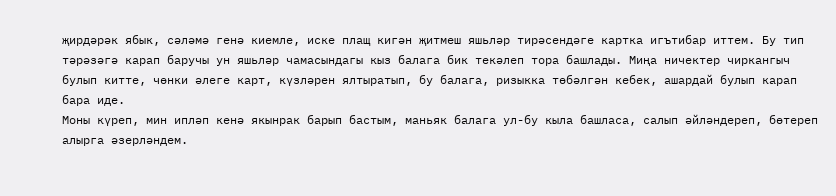җирдәрәк ябык, сәләмә генә киемле, иске плащ кигән җитмеш яшьләр тирәсендәге картка игътибар иттем. Бу тип тәрәзәгә карап баручы ун яшьләр чамасындагы кыз балага бик текәлеп тора башлады. Миңа ничектер чиркангыч булып китте, чөнки әлеге карт, күзләрен ялтыратып, бу балага, ризыкка төбәлгән кебек, ашардай булып карап бара иде.
Моны күреп, мин ипләп кенә якынрак барып бастым, маньяк балага ул-бу кыла башласа, салып әйләндереп, бөтереп алырга әзерләндем.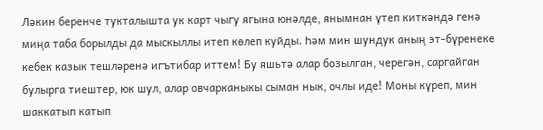Ләкин беренче тукталышта ук карт чыгу ягына юнәлде, янымнан үтеп киткәндә генә миңа таба борылды да мыскыллы итеп көлеп куйды. Һәм мин шундук аның эт-бүренеке кебек казык тешләренә игътибар иттем! Бу яшьтә алар бозылган, черегән, саргайган булырга тиештер, юк шул, алар овчарканыкы сыман нык, очлы иде! Моны күреп, мин шаккатып катып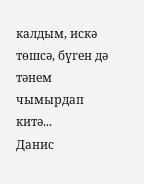калдым, искә төшсә, бүген дә тәнем чымырдап китә...
Данис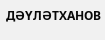ДӘҮЛӘТХАНОВ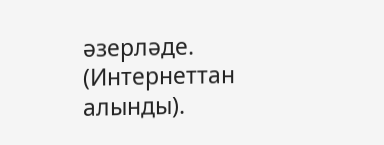әзерләде.
(Интернеттан алынды).